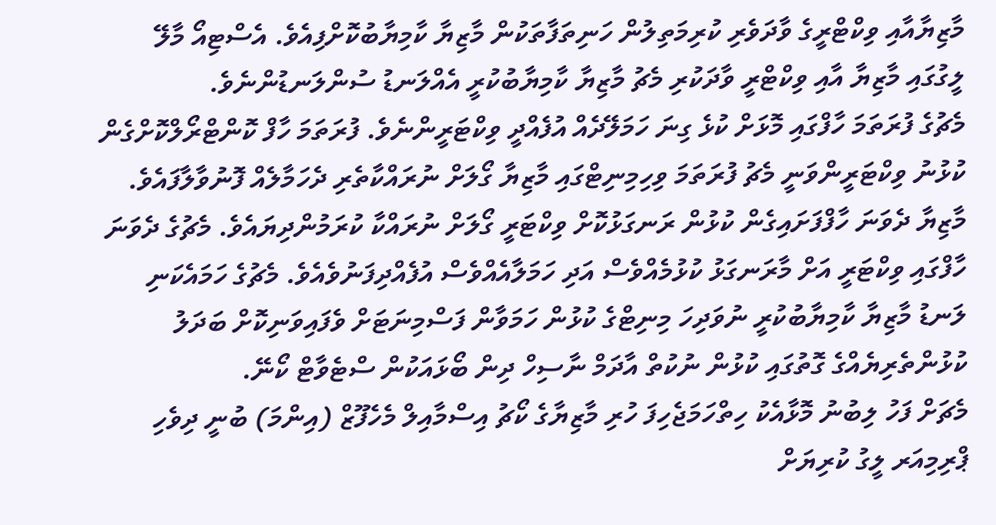މާޒިޔާއާއި ވިކްޓްރީގެ ވާދަވެރި ކުރިމަތިލުން ހަނިތަފާތަކުން މާޒިޔާ ކާމިޔާބުކޮށްފިއެވެ. އެސްޓިއޯ މާލޭ ލީގުގައި މާޒިޔާ އާއި ވިކްޓްރީ ވާދަކުރި މެޗު މާޒިޔާ ކާމިޔާބުކުރީ އެއްލަނޑު ސުންލަނޑުންނެވެ.
މެޗުގެ ފުރަތަމަ ހާފްގައި މޮޅަށް ކުޅެ ގިނަ ހަމަލޭދެއް އުފެއްދީ ވިކްޓަރީންނެވެ. ފުރަތަމަ ހާފް ކޮންޓްރޯލްކޮށްގެން ކުޅުނު ވިކްޓަރީންވަނީ މެޗު ފުރަތަމަ ވިހިމިނިޓްގައި މާޒިޔާ ގޯލަށް ނުރައްކާތެރި ދެހަމާލެއް ފޮނުވާލާފައެވެ.
މާޒިޔާ ދެވަނަ ހާފްފަށައިގެން ކުޅުން ރަނގަޅުކޮށް ވިކްޓަރީ ގޯލަށް ނުރައްކާ ކުރަމުންދިޔައެވެ. މެޗުގެ ދެވަނަ ހާފްގައި ވިކްޓަރީ އަށް މާރަނގަޅު ކުޅުމެއްވެސް އަދި ހަމަލާއެއްވެސް އުފެއްދިފަނުވެއެވެ. މެޗުގެ ހަމައެކަނި ލަނޑު މާޒިޔާ ކާމިޔާބުކުރީ ނުވަދިހަ މިނިޓްގެ ކުޅުން ހަމަވާން ފަސްމިނަޓަށް ވެފައިވަނިކޮށް ބަދަލު ކުޅުންތެރިޔެއްގެ ގޮތުގައި ކުޅުން ނުކުތް އާދަމް ނާސިހް ދިން ބޯޅައަކުން ސްޓެވާޓް ކޯނޭ.
މެޗަށް ފަހު ލިބުނު މޮޅާއެކު ހިތްހަމަޖެހިފަ ހުރި މާޒިޔާގެ ކޯޗު އިސްމާއިލް މެހެފޫޒް (އިންމަ) ބުނީ ދިވެހި ޕްރިމިއަރ ލީގު ކުރިޔަށް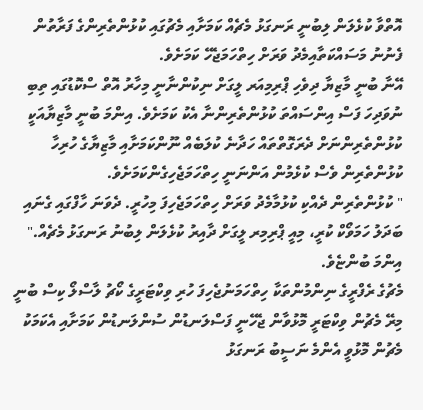އޮތްވާ ކުޅެލަން ލިބުނީ ރަނގަޅު މެޗެއް ކަމަށާއި މެޗުގައި ކުޅުންތެރިންގެ ފަރާތުން ފެނުނު މަސައްކަތާއިމެދު ވަރަށް ހިތްހަމަޖެހޭ ކަމަށެވެ.
އޭނާ ބުނީ މާޒިޔާ ދިވެހި ޕްރިމިއަރ ލީގަށް ނިކުންނާނީ މިހާރު އޮތް ސްކޮޑުގައި ތިބި ނުވަދިހަ ފަސް އިންސައްތަ ކުޅުންތެރިންނާ އެކު ކަމަށެވެ. އިންމަ ބުނީ މާޒިޔާއަކީ ކުޅުންތެރިންނަށް ދެރަގޮތްތައް ހަދާނެ ކުލަބެއް ނޫންކަމަށާއި މާޒިޔާގެ ހުރިހާ ކުޅުންތެރިން ވެސް ކުޅެމުން އަންނަނީ ހިތްހަމަޖެހިގެންކަމަށެވެ.
" ކުޅުންތެރިން ދެއްކި ކުޅުމާމެދު ވަރަށް ހިތްހަމަޖެހިފަ މިހުރީ. ދެވަނަ ހާފްގައި ގެނައި ބަދަލު ހަމަވޯކް ކުރީ، މިއީ ޕްރިމިރ ލީގަށް ދާއިރު ކުޅެލަން ލިބުނު ރަނގަޅު މެޗެއް." އިންމަ ބުންޏެވެ.
މެޗުގެ ރެފްރީގެ ނިންމުންތަކާ ހިތްހަމަނުޖެހިފަ ހުރި ވިކްޓަރީގެ ކޯޗު ލާސްލޯ ކިސް ބުނީ މިރޭ މެޗުން ވިކްޓަރީ މޮޅުވާން ޖެހޭނީ ފަސްލަނޑުން ސުންލަނޑުން ކަމަށާއި އެކަމަކު މެޗުން މޮޅުވީ އެންމެ ނަސީބު ރަނގަޅު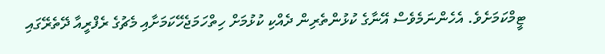ޓީމްކަމަށެވެ. އެހެންނަމެވެސް އޭނާގެ ކުޅުންތެރިން ދެއްކި ކުޅުމަށް ހިތްހަމަޖެހޭކަމަށާއި މެޗުގެ ރެފްރީއާ ދޭތެރޭގައި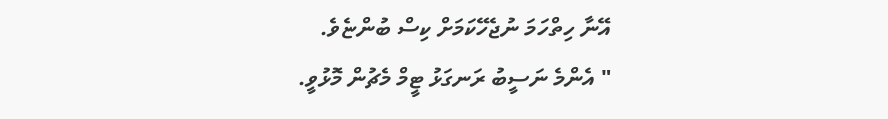އޭނާ ހިތްހަމަ ނުޖެހޭކަމަށް ކިސް ބުންޏެވެ.
" އެންމެ ނަސީބު ރަނގަޅު ޓީމް މެޗުން މޮޅުވީ.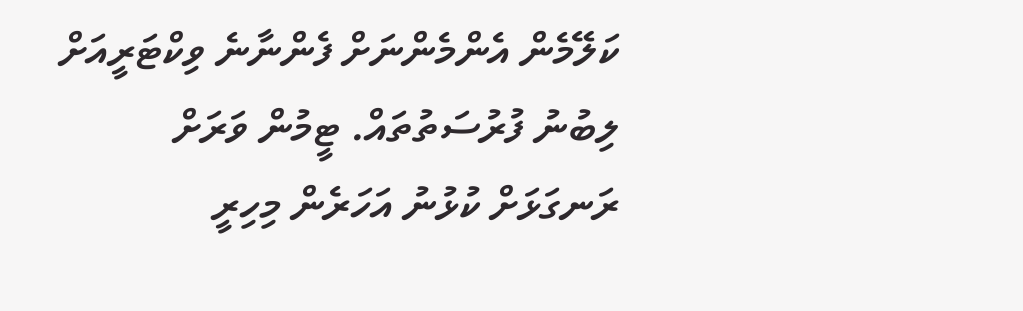ކަލޭމެން އެންމެންނަށް ފެންނާނެ ވިކްޓަރީއަށް ލިބުނު ފުރުސަތުތައް. ޓީމުން ވަރަށް ރަނގަޅަށް ކުޅުނު އަހަރެން މިހިރީ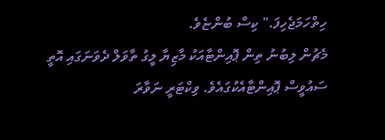ހިތްހަމަޖެހިފަ." ކިސް ބުންޏެވެ.
މެޗުން ލިބުނު ތިން ޕޮއިންޓާއަކު މާޒިޔާ ލީގު ތާވަލް ދެވަނަގައި އޮތީ ސައުވީސް ޕޮއިންޓާއެކުގައެވެ. ވިކްޓަރީ ނަވާރަ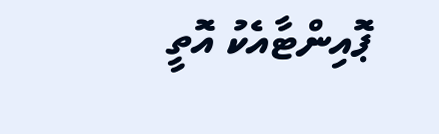ޕޮއިންޓާއެކު އޮތީ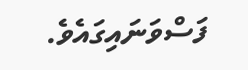ފަސްވަނައިގައެވެ.